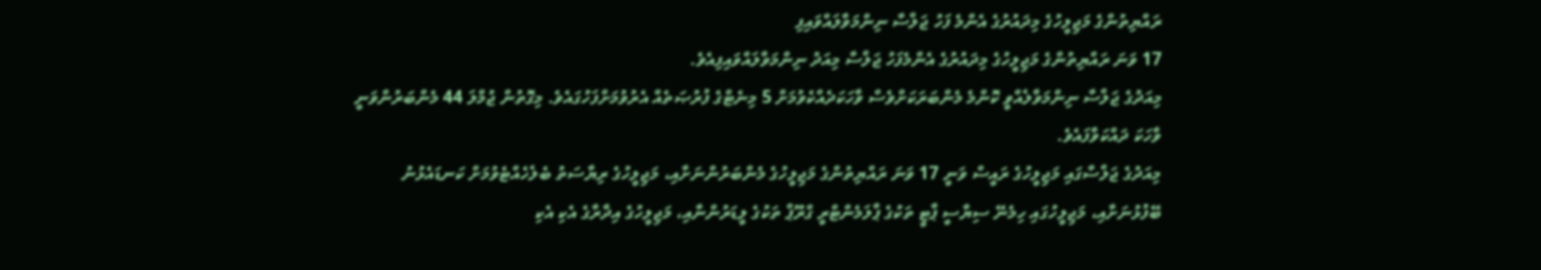ރައްޔިތުންގެ މަޖިލީހުގެ މިދައުރުގެ އެންމެ ފަހު ޖަލްސާ ނިންމަވާލައްވައިފި
17 ވަނަ ރައްޔިތުންގެ މަޖިލީހުގެ މިދައުރުގެ އެންމެފަހު ޖަލްސާ މިއަދު ނިންމަވާލައްވައިފިއެވެ.
މިއަދުގެ ޖަލްސާ ނިންމަވާލެއްވީ ކޮންމެ މެންބަރަކަށްވެސް ވާހަކަދެއްކެވުމަށް 5 މިނެޓްގެ ފުރުޞަތެއް އެރުވުމަށްފަހުގައެވެ. މިގޮތުން ޖުމްލަ 44 މެންބަރުންވަނީ ވާހަކަ ދައްކަވާފައެވެ.
މިއަދުގެ ޖަލްސާގައި މަޖިލީހުގެ ރައީސް ވަނީ 17 ވަނަ ރައްޔިތުންގެ މަޖިލީހުގެ މެންބަރުންނަށާއި، މަޖިލީހުގެ ރިޔާސަތު ބެލެހެއްޓެވުމަށް ކަނޑައެޅުނު ބޭފުޅުނަށާއި، މަޖިލީހުގައި ހިމެނޭ ސިޔާސީ ޕާޓީ ތަކުގެ ޕާލަމެންޓްރީ ގްރޫޕް ތަކުގެ ލީޑަރުންނާއި، މަޖިލީހުގެ އިދާރާގެ އެކި އެކި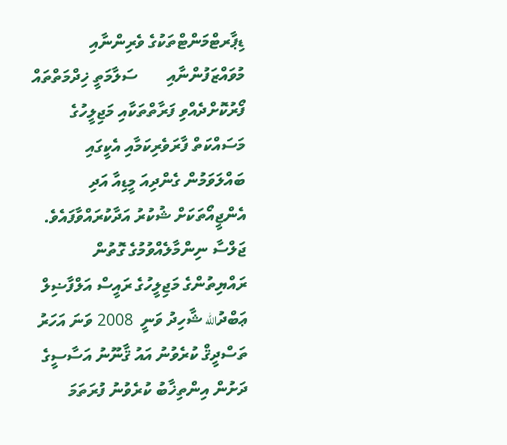ޑިޕާރޓްމަންޓްތަކުގެ ވެރިންނާއި މުވައްޒަފުންނާއި       ސަލާމަތީ ޚިދްމަތްތައް ފޯރުކޮށްދެއްވި ފަރާތްތަކާއި މަޖިލީހުގެ މަސައްކަތް ފާރަވެރިކަމާއި އެކީގައި ބައްލަވަމުން ގެންދިއަ މީޑިއާ އަދި އެންޖީއޯތަކަށް ޝުކުރު އަދާކުރައްވާފައެވެ.
ޖަލްސާ ނިންމާލެއްވުމުގެ ގޮތުން ރައްޔިތުންގެ މަޖިލީހުގެ ރައީސް އަލްފާޟިލް ޢަބްދުالله ޝާހިދު ވަނީ  2008 ވަނަ އަހަރު ތަސްދީޤް ކުރެވުނު އައު ޤާނޫނު އަސާސީގެ ދަށުން އިންތިޚާބު ކުރެވުނު ފުރަތަމަ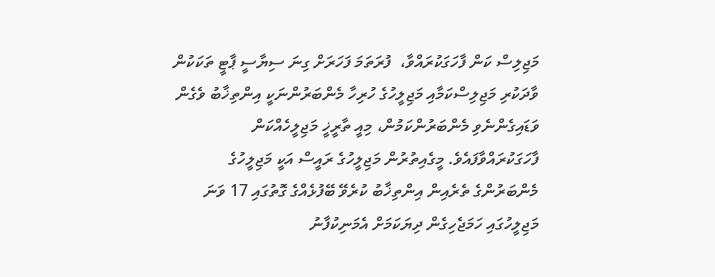މަޖިލިސް ކަން ފާހަގަކުރައްވާ،  ފުރަތަމަ ފަހަރަށް ގިނަ ސިޔާސީ ޕާޓީ ތަކަކުން ވާދަކުރި މަޖިލިސްކަމާއި މަޖިލީހުގެ ހުރިހާ މެންބަރުންނަކީ އިންތިޚާބު ވެގެން ވަޑައިގެންނެވި މެންބަރުންކަމުން، މިއީ ތާރީޚީ މަޖިލީހެއްކަން ފާހަގަކުރައްވާފައެވެ. މީގެއިތުރުން މަޖިލީހުގެ ރައީސް އަކީ މަޖިލީހުގެ މެންބަރުންގެ ތެރެއިން އިންތިޚާބު ކުރެވޭ ބޭފުޅެއްގެ ގޮތުގައި 17 ވަނަ މަޖިލީހުގައި ހަމަޖެހިގެން ދިޔަކަމަށް އެމަނިކުފާނު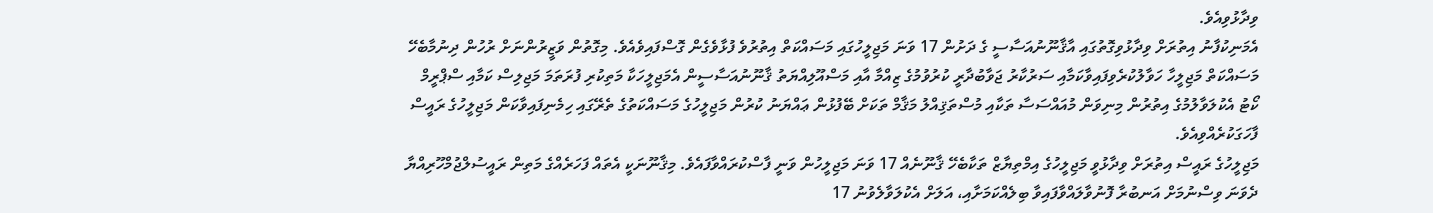ވިދާޅުވިއެވެ.
އެމަނިކުފާނު އިތުރަށް ވިދާޅުވިގޮތުގައި އާޤާނޫނުއަސާސީ ގެ ދަށުން 17 ވަނަ މަޖިލީހުގައި މަސައްކަތް އިތުރުވެ ފުޅާވެގެން ގޮސްފައިވެއެވެ. މިގޮތުން ވަޒީރުންނަށް ރުހުން ދިނުމާބެހޭ މަސައްކަތް މަޖިލީހާ ހަވާލުކުރެވިފައިވާކަމާއި ސަރުކާރު ޖަވާބުދާރީ ކުރުވުމުގެ ޒިއްމާ އާއި މަސްއޫލިއްޔަތު ޤާނޫނުއަސާސީން އެމަޖިލީހަކާ މަތިކުރި ފުރަތަމަ މަޖިލިސް ކަމާއި ސްޕްރީމް ކޯޓު އެކުލަވާލުމުގެ އިތުރުން މިނިވަން މުއައްސަސާ ތަކާއި މުސްތަޤިއްލު މަޤާމް ތަކަށް ބޭފުޅުން ޢައްޔަނު ކުރުން މަޖިލީހުގެ މަސައްކަތުގެ ތެރޭގައި ހިމެނިފައިވާކަން މަޖިލީހުގެ ރައީސް ފާހަގަކުރެއްވިއެވެ.
މަޖިލީހުގެ ރައީސް އިތުރަށް ވިދާޅުވީ މަޖިލީހުގެ އިމްތިޔާޒް ތަކާބެހޭ ޤާނޫނެއް 17 ވަނަ މަޖިލީހުން ވަނީ ފާސްކުރައްވާފައެވެ. މިޤާނޫނަކީ އެތައް ފަހަރެއްގެ މަތިން ރައީސުލްޖުމްހޫރިއްޔާ ދެވަނަ ވިސްނުމަށް އަނބުރާ ފޮނުވާލައްވާފައިވާ ބިލެއްކަމަށާއި، އަލަށް އެކުލަވާލެވުނު 17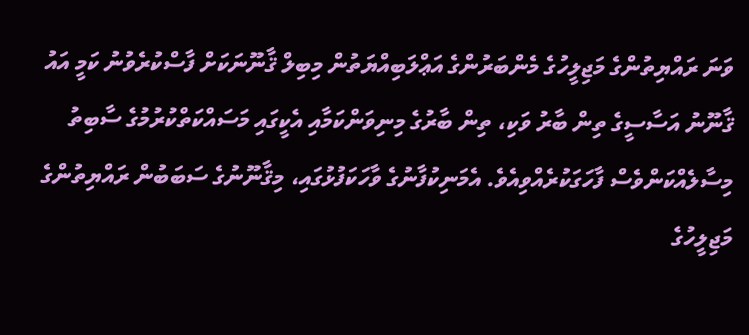ވަނަ ރައްޔިތުންގެ މަޖިލީހުގެ މެންބަރުންގެ އަޢްލަބިއްޔަތުން މިބިލް ޤާނޫނަކަށް ފާސްކުރެވުނު ކަމީ އައު ޤާނޫނު އަސާސީގެ ތިން ބާރު ވަކި، ތިން ބާރުގެ މިނިވަންކަމާއި އެކީގައި މަސައްކަތްކުރުމުގެ ސާބިތު މިސާލެއްކަންވެސް ފާހަގަކުރެއްވިއެވެ. އެމަނިކުފާނުގެ ވާހަކަފުޅުގައި، މިޤާނޫނުގެ ސަބަބުން ރައްޔިތުންގެ މަޖިލީހުގެ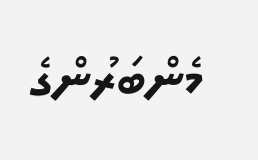މެންބަރުންގެ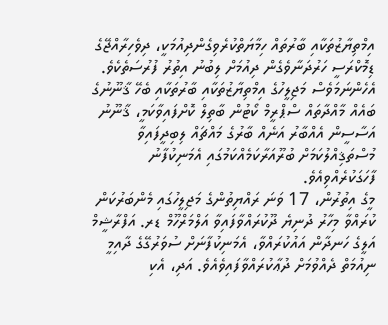އިމްތިޔާޒުތަކާއި ބާރުތައް ހިމާޔަތްކުރެވިގެންދިއުމަކީ، ދިވެހިރާއްޖޭގެ ޑިމޮކްރަސީ ހަރުދަނާވެގެން ދިއުމަށް ލިބުނު އިތުރު ފުރުސަތެކެވެ. އެހެންނަމަވެސް މަޖިލީހުގެ އިމްތިޔާޒުތަކާއި ބާރުތަކާއި ބެހޭ ޤާނޫނުގެ ބައެއް މާއްދާތައް ސްޕްރީމް ކޯޓުން ބާތިލް ކޮށްފައިވާކަމީ، ޤާނޫނު އަސާސީން އެއްބާރު އަނެއް ބާރުގެ މައްޗައް ލިބިދީފައިވާ މުސްތަޤިއްލުކަމަށް ބުރޫއަރާކަމެއްކަމުގައި އެމަނިކުފާނު ފާހަގަކުރެއްވިއެވެ.
މީގެ އިތުރުން، 17 ވަނަ ރައްޔިތުންގެ މަޖިލީހުގައި މެންބަރުކަން ކުރައްވާ މިހާރު ދުނިޔެ ދޫކުރައްވާފައިވާ އަލްމަރްހޫމް ޑރ. އަފްރާޝީމް އަލީގެ ހަނދާން އައުކުރައްވާ، އެމަނިކުފާނަށް ސުވަރުގޭގެ ދާއިމީ ނިއުމަތް ދެއްވުމަށް ދުޢާކުރައްވާފައިވެއެވެ. އަދި، އެކި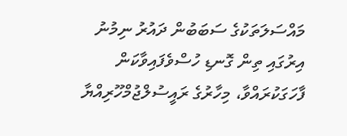މައްސަލަތަކުގެ ސަބަބުން ދައުރު ނިމުނު އިރުގައި ތިން ގޮނޑި ހުސްވެފައިވާކަން ފާހަގަކުރައްވާ، މިހާރުގެ ރައީސުލްޖުމްހޫރިއްޔާ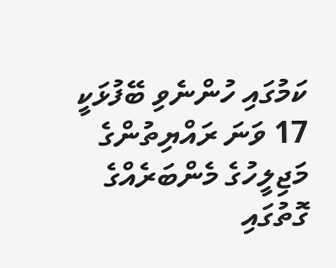ކަމުގައި ހުންނެވި ބޭފުޅަކީ 17 ވަނަ ރައްޔިތުންގެ މަޖިލީހުގެ މެންބަރެއްގެ ގޮތުގައި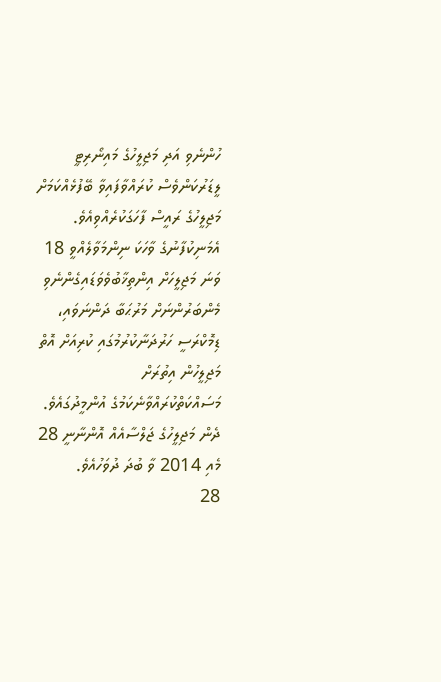ހުންނެވި އަދި މަޖިލީހުގެ މައިނޯރިޓީ ލީޑަރުކަންވެސް ކުރައްވާފައިވާ ބޭފުޅެއްކަމަށް މަޖިލީހުގެ ރައީސް ފާހަގަކުރެއްވިއެވެ.
އެމަނިކުފާނުގެ ވާހަކަ ނިންމަވާލެއްވީ 18 ވަނަ މަޖިލީހަށް އިންތިޚާބުވެވަޑައިގެންނެވި މެންބަރުންނަށް މަރުޙަބާ ދަންނަވައި، ޑިމޮކްރަސީ ހަރުދަނާކުރުމުގައި ކުރިއަށް އޮތް މަޖިލީހުން އިތުރަށް މަސައްކަތްކުރައްވާނެކަމުގެ އުންމީދުގައެވެ.
ދެން މަޖިލީހުގެ ޖަލްސާއެއް އޮންނާނީ 28 މެއި 2014 ވާ ބުދަ ދުވަހުއެވެ.
28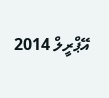އޭޕްރީލް 2014